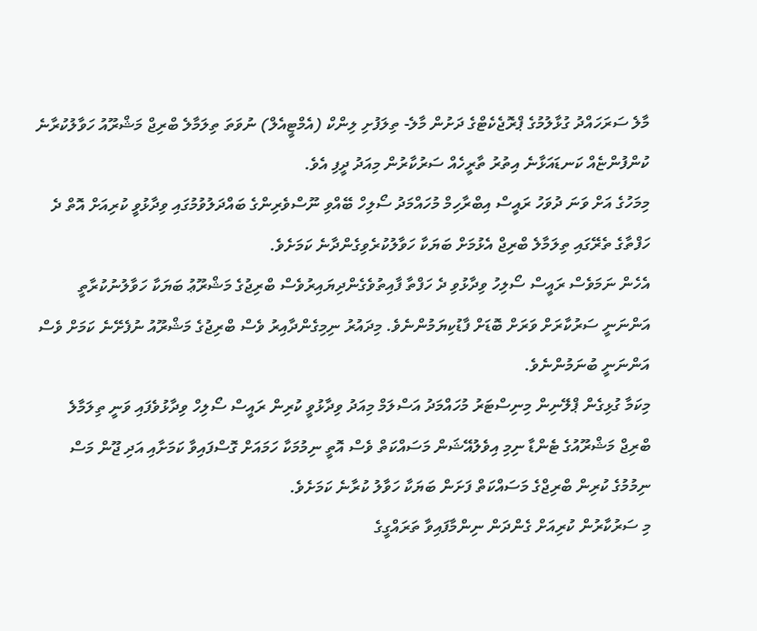މާލެ ސަރަހައްދު ގުޅާލުމުގެ ޕްރޮޖެކެޓްގެ ދަށުން މާލެ- ތިލަފުށި ލިންކް (އެމްޓީއެލް) ނުވަތަ ތިލަމާލެ ބްރިޖް މަޝްރޫއު ހަވާލުކުރާނެ ކުންފުންޏެއް ކަނޑައަޅާނެ އިތުރު ތާރީހެއް ސަރުކާރުން މިއަދު ދީފި އެވެ.
މިމަހުގެ އަށް ވަނަ ދުވަހު ރައީސް އިބްރާހިމް މުހައްމަދު ސޯލިހް ބޭއްވި ނޫސްވެރިންގެ ބައްދަލުވުމުގައި ވިދާޅުވީ ކުރިއަށް އޮތް ދެ ހަފްތާގެ ތެރޭގައި ތިލަމާލެ ބްރިޖް އެޅުމަށް ބަޔަކާ ހަވާލުކުރެވިގެންދާނެ ކަމަށެވެ.
އެހެން ނަމަވެސް ރައީސް ސޯލިހު ވިދާޅުވި ދެ ހަފްތާ ފާއިތުވެގެންދިޔައިރުވެސް ބްރިޖުގެ މަޝްރޫޢު ބަޔަކާ ހަވާލުނުކުރާތީ އަންނަނީ ސަރުކާރަށް ވަރަށް ބޮޑަށް ފާޑުކިޔަމުންނެވެ. މިދައުރު ނިމިގެންދާއިރު ވެސް ބްރިޖުގެ މަޝްރޫއު ނުފެށޭނެ ކަމަށް ވެސް އަންނަނީ ބުނަމުންނެވެ.
މިކަމާ ގުޅިގެން ޕްލޭނިން މިނިސްޓަރު މުހައްމަދު އަސްލަމް މިއަދު ވިދާޅުވީ ކުރިން ރައީސް ސޯލިހް ވިދާޅުވެފައި ވަނީ ތިލަމާލެ ބްރިޖް މަޝްރޫއުގެ ޓެންޑާ ނިމި އިވެލުއޭޝަން މަސައްކަތް ވެސް އޮތީ ނިމުމަކާ ހަމައަށް ގޮސްފައިވާ ކަމަށާއި އަދި ޖޫން މަސް ނިމުމުގެ ކުރިން ބްރިޖްގެ މަސައްކަތް ފަށަން ބަޔަކާ ހަވާލު ކުރާނެ ކަމަށެވެ.
މި ސަރުކާރުން ކުރިއަށް ގެންދަން ނިންމާފައިވާ ތަރައްގީގެ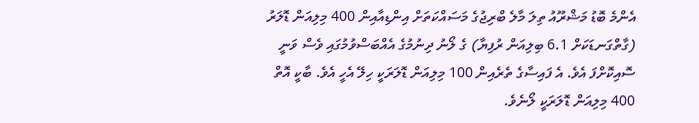އެންމެ ބޮޑު މަޝްރޫއު ތިލަ މާލެ ބްރިޖުގެ މަސައްކަތަށް އިންޑިއާއިން 400 މިލިއަން ޑޮލަރު (ގާތްގަނޑަކަށް 6.1 ބިލިއަން ރުފިޔާ) ގެ ލޯނު ދިނުމުގެ އެއްބަސްވުމުގައި ވެސް ވަނީ ސޮއިކޮށްފަ އެވެ. އެ ފައިސާގެ ތެރެއިން 100 މިލިއަން ޑޮލަރަކީ ހިލޭ އެހީ އެވެ. ބާކީ އޮތް 400 މިލިއަން ޑޮލަރަކީ ލޯނެވެ.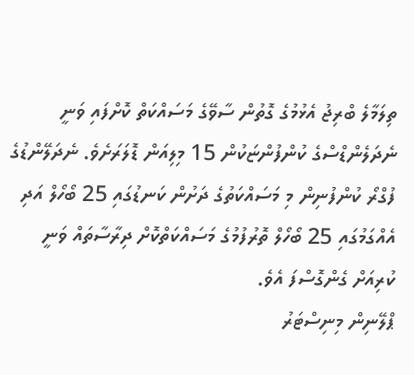ތިލަމާލެ ބްރިޖު އެޅުމުގެ ގޮތުން ސާވޭގެ މަސައްކަތް ކޮށްފައި ވަނީ ނެދަލެންޑްސްގެ ކުންފުންޏަކުން 15 މިލިއަން ޑޮލަރަށެވެ. ނެދަލޭންޑުގެ ފުގްރޯ ކުންފުނިން މި މަސައްކަތުގެ ދަށުން ކަނޑުގައި 25 ބޯހޯލް އަދި އެއްގަމުގައި 25 ބޯހޯލް ތޮރުފުމުގެ މަސައްކަތްކޮށް ދިރާސާތައް ވަނީ ކުރިއަށް ގެންގޮސްފަ އެވެ.
ޕްލޭނިން މިނިސްޓަރު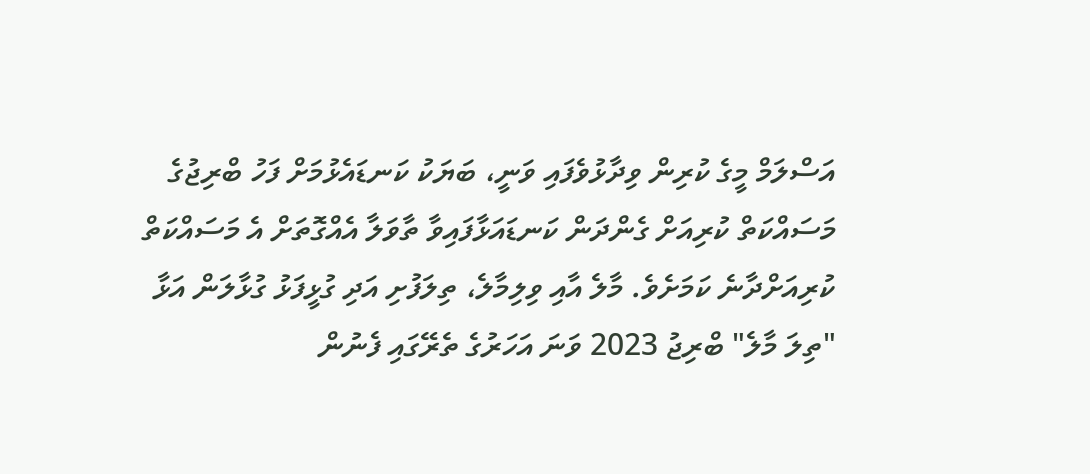އަސްލަމް މީގެ ކުރިން ވިދާޅުވެފައި ވަނީ، ބަޔަކު ކަނޑައެޅުމަށް ފަހު ބްރިޖުގެ މަސައްކަތް ކުރިއަށް ގެންދަން ކަނޑައަޅާފައިވާ ތާވަލާ އެއްގޮތަށް އެ މަސައްކަތް ކުރިއަށްދާނެ ކަމަށެވެ. މާލެ އާއި ވިލިމާލެ، ތިލަފުށި އަދި ގުޅީފަޅު ގުޅާލަން އަޅާ "ތިލަ މާލެ" ބްރިޖު 2023 ވަނަ އަހަރުގެ ތެރޭގައި ފެނުން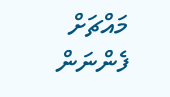މައްޗަށް ފެންނަން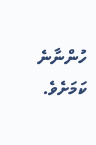ހުންނާނެ ކަމަށެވެ.